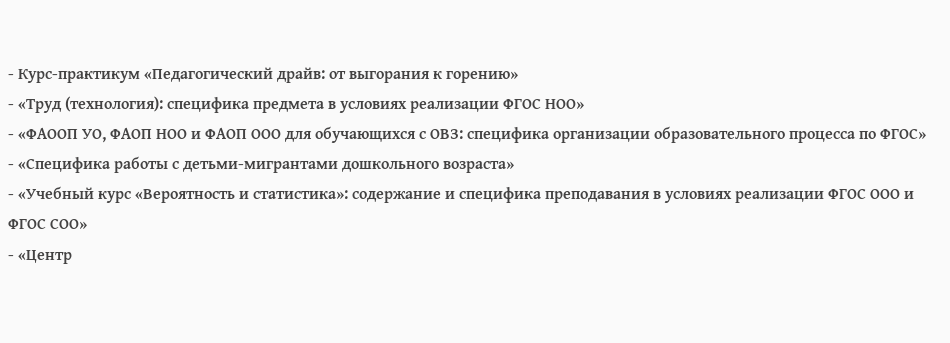- Курс-практикум «Педагогический драйв: от выгорания к горению»
- «Труд (технология): специфика предмета в условиях реализации ФГОС НОО»
- «ФАООП УО, ФАОП НОО и ФАОП ООО для обучающихся с ОВЗ: специфика организации образовательного процесса по ФГОС»
- «Специфика работы с детьми-мигрантами дошкольного возраста»
- «Учебный курс «Вероятность и статистика»: содержание и специфика преподавания в условиях реализации ФГОС ООО и ФГОС СОО»
- «Центр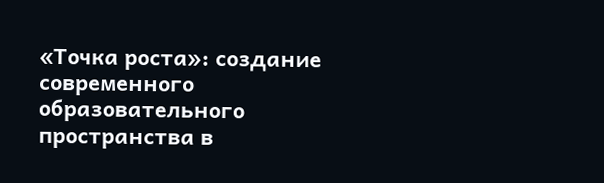«Точка роста»: создание современного образовательного пространства в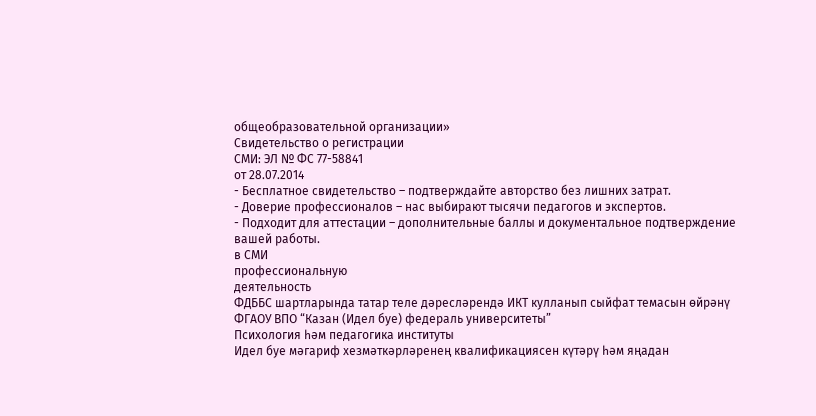общеобразовательной организации»
Свидетельство о регистрации
СМИ: ЭЛ № ФС 77-58841
от 28.07.2014
- Бесплатное свидетельство – подтверждайте авторство без лишних затрат.
- Доверие профессионалов – нас выбирают тысячи педагогов и экспертов.
- Подходит для аттестации – дополнительные баллы и документальное подтверждение вашей работы.
в СМИ
профессиональную
деятельность
ФДББС шартларында татар теле дәресләрендә ИКТ кулланып сыйфат темасын өйрәнү
ФГАОУ ВПО “Казан (Идел буе) федераль университеты”
Психология һәм педагогика институты
Идел буе мәгариф хезмәткәрләренең квалификациясен күтәрү һәм яңадан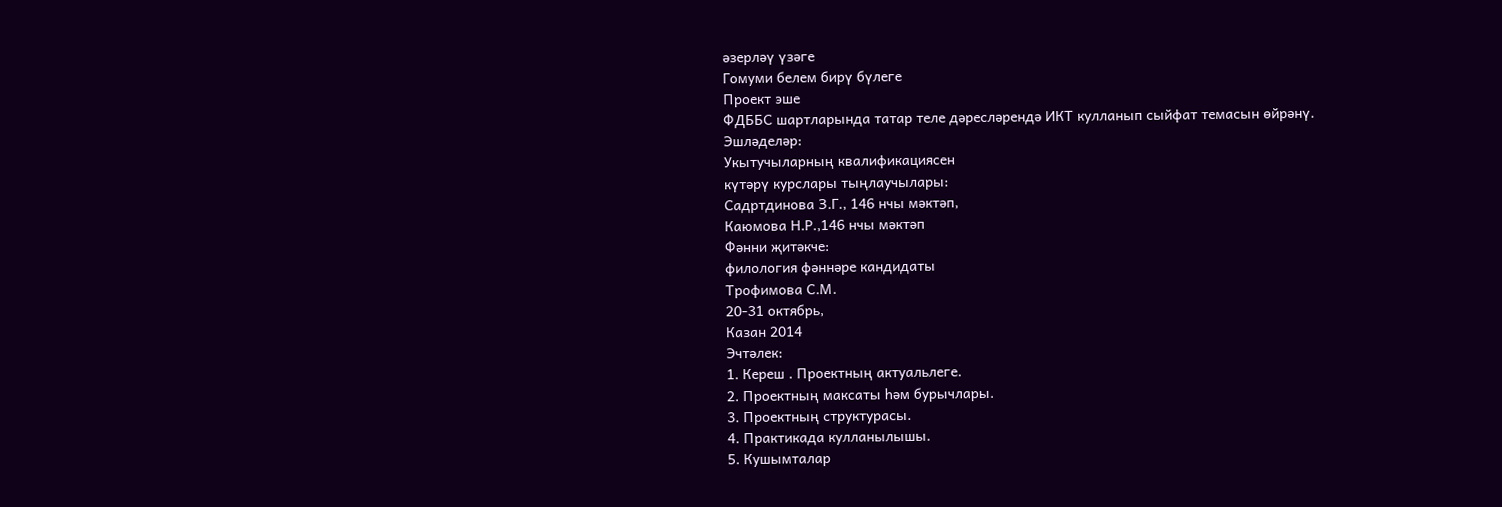әзерләү үзәге
Гомуми белем бирү бүлеге
Проект эше
ФДББС шартларында татар теле дәресләрендә ИКТ кулланып сыйфат темасын өйрәнү.
Эшләделәр:
Укытучыларның квалификациясен
күтәрү курслары тыңлаучылары:
Садртдинова З.Г., 146 нчы мәктәп,
Каюмова Н.Р.,146 нчы мәктәп
Фәнни җитәкче:
филология фәннәре кандидаты
Трофимова С.М.
20-31 октябрь,
Казан 2014
Эчтәлек:
1. Кереш . Проектның актуальлеге.
2. Проектның максаты һәм бурычлары.
3. Проектның структурасы.
4. Практикада кулланылышы.
5. Кушымталар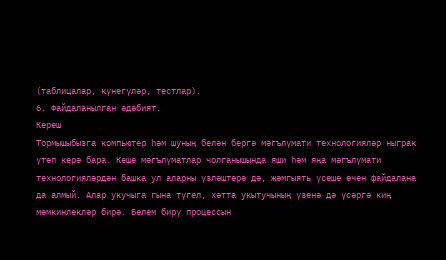(таблицалар, күнегүләр, тестлар).
6. Файдаланылган әдәбият.
Кереш
Тормышыбызга компьютер һәм шуның белән бергә мәгълүмати технологияләр ныграк үтеп керә бара. Кеше мәгълүматлар чолганышында яши һәм яңа мәгълүмати технологияләрдән башка ул аларны үзләштерә дә, җәмгыять үсеше өчен файдалана да алмый. Алар укучыга гына түгел, хәтта укытучының үзенә дә үсәргә киң мөмкинлекләр бирә. Белем бирү процессын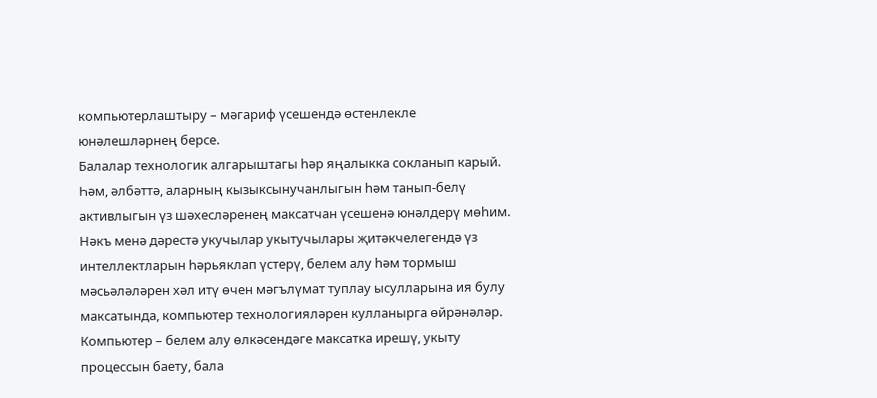компьютерлаштыру – мәгариф үсешендә өстенлекле юнәлешләрнең берсе.
Балалар технологик алгарыштагы һәр яңалыкка сокланып карый. Һәм, әлбәттә, аларның кызыксынучанлыгын һәм танып-белү активлыгын үз шәхесләренең максатчан үсешенә юнәлдерү мөһим. Нәкъ менә дәрестә укучылар укытучылары җитәкчелегендә үз интеллектларын һәрьяклап үстерү, белем алу һәм тормыш мәсьәләләрен хәл итү өчен мәгълүмат туплау ысулларына ия булу максатында, компьютер технологияләрен кулланырга өйрәнәләр. Компьютер – белем алу өлкәсендәге максатка ирешү, укыту процессын баету, бала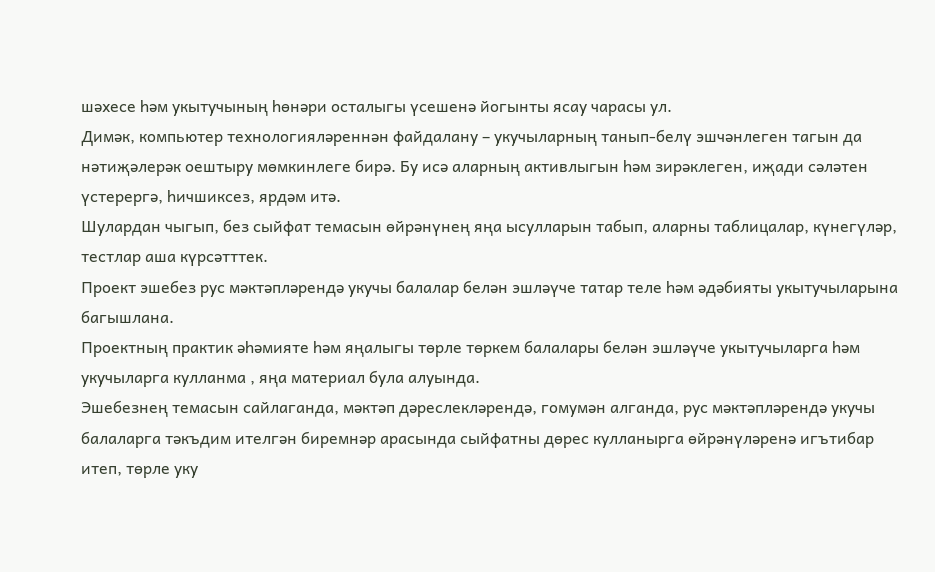шәхесе һәм укытучының һөнәри осталыгы үсешенә йогынты ясау чарасы ул.
Димәк, компьютер технологияләреннән файдалану – укучыларның танып-белү эшчәнлеген тагын да нәтиҗәлерәк оештыру мөмкинлеге бирә. Бу исә аларның активлыгын һәм зирәклеген, иҗади сәләтен үстерергә, һичшиксез, ярдәм итә.
Шулардан чыгып, без сыйфат темасын өйрәнүнең яңа ысулларын табып, аларны таблицалар, күнегүләр, тестлар аша күрсәтттек.
Проект эшебез рус мәктәпләрендә укучы балалар белән эшләүче татар теле һәм әдәбияты укытучыларына багышлана.
Проектның практик әһәмияте һәм яңалыгы төрле төркем балалары белән эшләүче укытучыларга һәм укучыларга кулланма , яңа материал була алуында.
Эшебезнең темасын сайлаганда, мәктәп дәреслекләрендә, гомумән алганда, рус мәктәпләрендә укучы балаларга тәкъдим ителгән биремнәр арасында сыйфатны дөрес кулланырга өйрәнүләренә игътибар итеп, төрле уку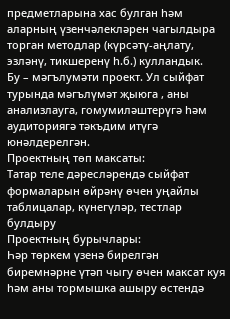предметларына хас булган һәм аларның үзенчәлекләрен чагылдыра торган методлар (күрсәтү-аңлату, эзләнү, тикшеренү һ.б.) кулландык.
Бу – мәгълумәти проект. Ул сыйфат турында мәгълүмәт җыюга , аны анализлауга, гомумиләштерүгә һәм аудиториягә тәкъдим итүгә юнәлдерелгән.
Проектның төп максаты:
Татар теле дәресләрендә сыйфат формаларын өйрәнү өчен уңайлы таблицалар, күнегүләр, тестлар булдыру
Проектның бурычлары:
Һәр төркем үзенә бирелгән биремнәрне үтәп чыгу өчен максат куя һәм аны тормышка ашыру өстендә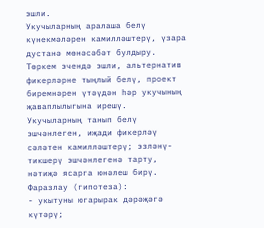эшли.
Укучыларның аралаша белү күнекмәләрен камилләштерү, үзара дустанә мөнәсәбәт булдыру.
Төркем эчендә эшли, альтернатив фикерләрне тыңлый белү, проект биремнәрен үтәүдән һәр укучының җаваплылыгына ирешү.
Укучыларның танып белү эшчәнлеген, иҗади фикерләү сәләтен камилләштерү; эзләнү-тикшерү эшчәнлегенә тарту, нәтиҗә ясарга юнәлеш бирү.
Фаразлау (гипотеза):
- укытуны югарырак дәрәҗәгә күтәрү;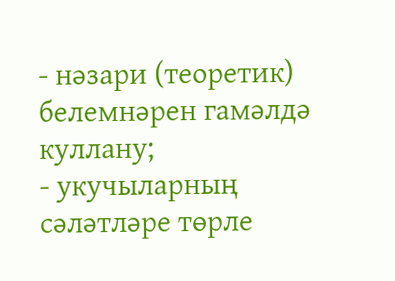- нәзари (теоретик) белемнәрен гамәлдә куллану;
- укучыларның сәләтләре төрле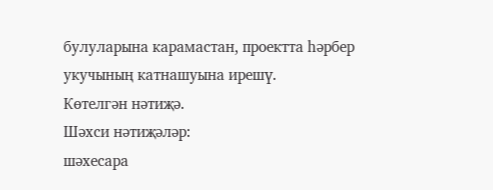булуларына карамастан, проектта һәрбер укучының катнашуына ирешү.
Көтелгән нәтиҗә.
Шәхси нәтиҗәләр:
шәхесара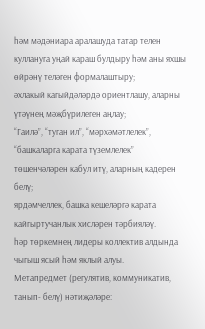һәм мәдәниара аралашуда татар телен куллануга уңай караш булдыру һәм аны яхшы өйрәнү теләген формалаштыру;
әхлакый кагыйдәләрдә ориентлашу, аларны үтәүнең мәҗбүрилеген аңлау;
“Гаилә”, “туган ил”, “мәрхәмәтлелек”, “башкаларга карата түземлелек” төшенчәләрен кабул итү, аларның кадерен белү;
ярдәмчеллек, башка кешеләргә карата кайгыртучанлык хисләрен тәрбияләү.
һәр төркемнең лидеры коллектив алдында чыгыш ясый һәм яклый алуы.
Метапредмет (регулятив, коммуникатив, танып- белү) нәтиҗәләре: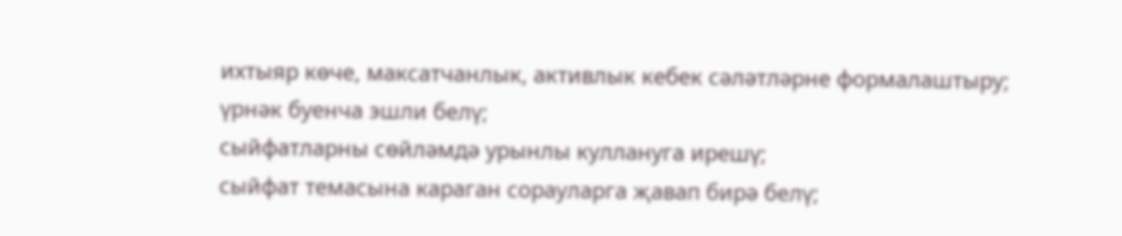ихтыяр көче, максатчанлык, активлык кебек сәләтләрне формалаштыру;
үрнәк буенча эшли белү;
сыйфатларны сөйләмдә урынлы куллануга ирешү;
сыйфат темасына караган сорауларга җавап бирә белү;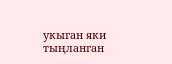укыган яки тыңланган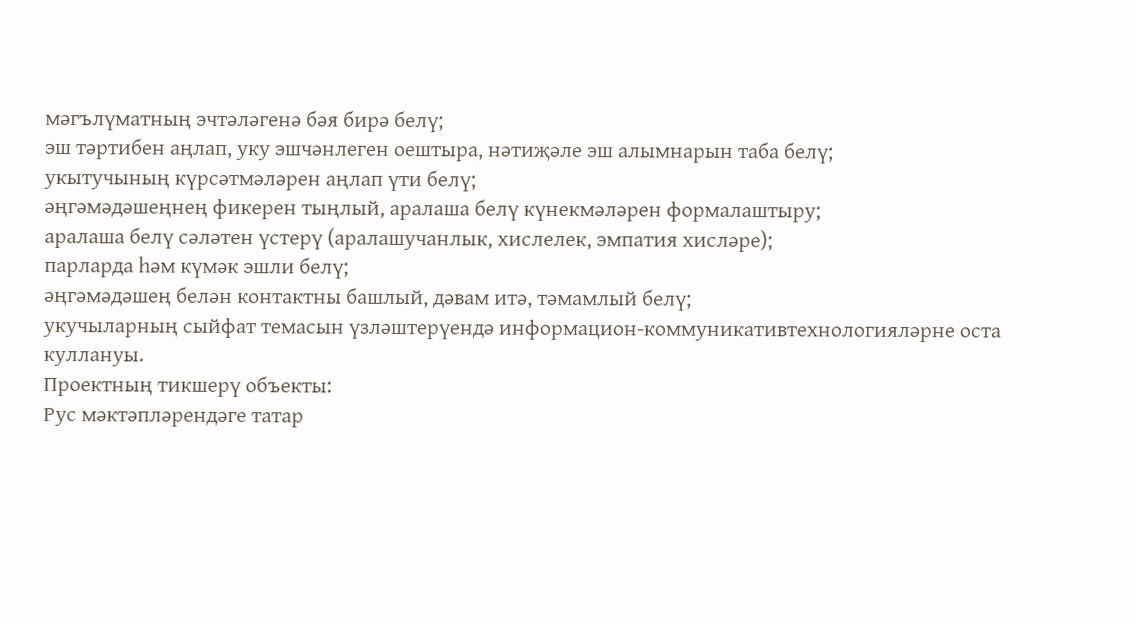мәгълүматның эчтәләгенә бәя бирә белү;
эш тәртибен аңлап, уку эшчәнлеген оештыра, нәтиҗәле эш алымнарын таба белү;
укытучының күрсәтмәләрен аңлап үти белү;
әңгәмәдәшеңнең фикерен тыңлый, аралаша белү күнекмәләрен формалаштыру;
аралаша белү сәләтен үстерү (аралашучанлык, хислелек, эмпатия хисләре);
парларда һәм күмәк эшли белү;
әңгәмәдәшең белән контактны башлый, дәвам итә, тәмамлый белү;
укучыларның сыйфат темасын үзләштерүендә информацион-коммуникативтехнологияләрне оста куллануы.
Проектның тикшерү объекты:
Рус мәктәпләрендәге татар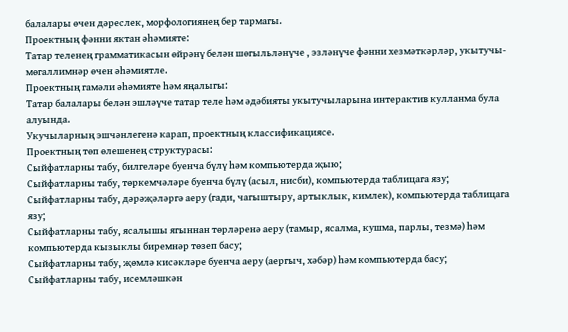балалары өчен дәреслек, морфологиянең бер тармагы.
Проектның фәнни яктан әһәмияте:
Татар теленең грамматикасын өйрәнү белән шөгыльләнүче , эзләнүче фәнни хезмәткәрләр, укытучы-мөгаллимнәр өчен әһәмиятле.
Проектның гамәли әһәмияте һәм яңалыгы:
Татар балалары белән эшләүче татар теле һәм әдәбияты укытучыларына интерактив кулланма була алуында.
Укучыларның эшчәнлегенә карап, проектның классификациясе.
Проектның төп өлешенең структурасы:
Сыйфатларны табу, билгеләре буенча бүлү һәм компьютерда җыю;
Сыйфатларны табу, төркемчәләре буенча бүлү (асыл, нисби), компьютерда таблицага язу;
Сыйфатларны табу, дәрәҗәләргә аеру (гади, чагыштыру, артыклык, кимлек), компьютерда таблицага язу;
Сыйфатларны табу, ясалышы ягыннан төрләренә аеру (тамыр, ясалма, кушма, парлы, тезмә) һәм компьютерда кызыклы биремнәр төзеп басу;
Сыйфатларны табу, җөмлә кисәкләре буенча аеру (аергыч, хәбәр) һәм компьютерда басу;
Сыйфатларны табу, исемләшкән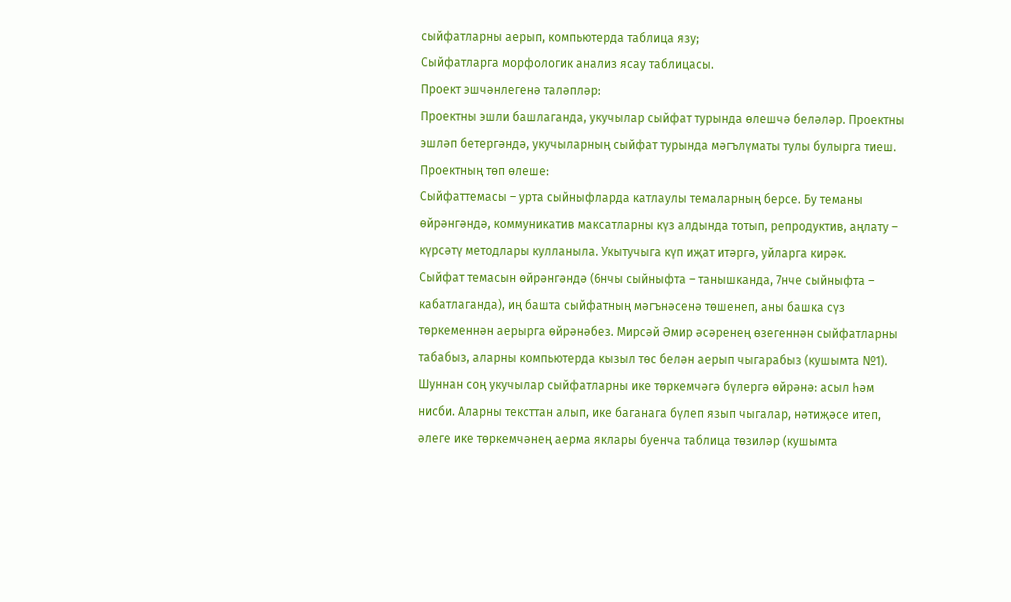сыйфатларны аерып, компьютерда таблица язу;
Сыйфатларга морфологик анализ ясау таблицасы.
Проект эшчәнлегенә таләпләр:
Проектны эшли башлаганда, укучылар сыйфат турында өлешчә беләләр. Проектны эшләп бетергәндә, укучыларның сыйфат турында мәгълүматы тулы булырга тиеш.
Проектның төп өлеше:
Сыйфаттемасы – урта сыйныфларда катлаулы темаларның берсе. Бу теманы өйрәнгәндә, коммуникатив максатларны күз алдында тотып, репродуктив, аңлату – күрсәтү методлары кулланыла. Укытучыга күп иҗат итәргә, уйларга кирәк.
Сыйфат темасын өйрәнгәндә (6нчы сыйныфта – танышканда, 7нче сыйныфта – кабатлаганда), иң башта сыйфатның мәгънәсенә төшенеп, аны башка сүз төркеменнән аерырга өйрәнәбез. Мирсәй Әмир әсәренең өзегеннән сыйфатларны табабыз, аларны компьютерда кызыл төс белән аерып чыгарабыз (кушымта №1).
Шуннан соң укучылар сыйфатларны ике төркемчәгә бүлергә өйрәнә: асыл һәм нисби. Аларны тексттан алып, ике баганага бүлеп язып чыгалар, нәтиҗәсе итеп, әлеге ике төркемчәнең аерма яклары буенча таблица төзиләр (кушымта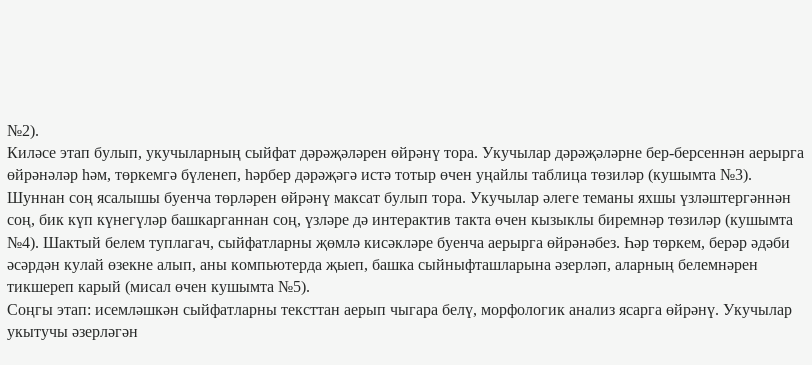№2).
Киләсе этап булып, укучыларның сыйфат дәрәҗәләрен өйрәнү тора. Укучылар дәрәҗәләрне бер-берсеннән аерырга өйрәнәләр һәм, төркемгә бүленеп, һәрбер дәрәҗәгә истә тотыр өчен уңайлы таблица төзиләр (кушымта №3). Шуннан соң ясалышы буенча төрләрен өйрәнү максат булып тора. Укучылар әлеге теманы яхшы үзләштергәннән соң, бик күп күнегүләр башкарганнан соң, үзләре дә интерактив такта өчен кызыклы биремнәр төзиләр (кушымта №4). Шактый белем туплагач, сыйфатларны җөмлә кисәкләре буенча аерырга өйрәнәбез. Һәр төркем, берәр әдәби әсәрдән кулай өзекне алып, аны компьютерда җыеп, башка сыйныфташларына әзерләп, аларның белемнәрен тикшереп карый (мисал өчен кушымта №5).
Соңгы этап: исемләшкән сыйфатларны тексттан аерып чыгара белү, морфологик анализ ясарга өйрәнү. Укучылар укытучы әзерләгән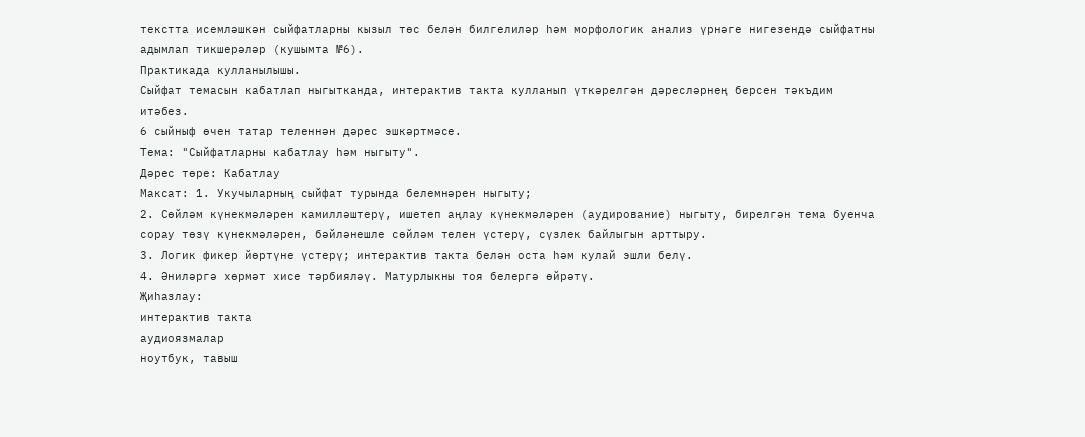текстта исемләшкән сыйфатларны кызыл төс белән билгелиләр һәм морфологик анализ үрнәге нигезендә сыйфатны адымлап тикшерәләр (кушымта №6).
Практикада кулланылышы.
Сыйфат темасын кабатлап ныгытканда, интерактив такта кулланып үткәрелгән дәресләрнең берсен тәкъдим итәбез.
6 сыйныф өчен татар теленнән дәрес эшкәртмәсе.
Тема: "Сыйфатларны кабатлау һәм ныгыту".
Дәрес төре: Кабатлау
Максат: 1. Укучыларның сыйфат турында белемнәрен ныгыту;
2. Сөйләм күнекмәләрен камилләштерү, ишетеп аңлау күнекмәләрен (аудирование) ныгыту, бирелгән тема буенча сорау төзү күнекмәләрен, бәйләнешле сөйләм телен үстерү, сүзлек байлыгын арттыру.
3. Логик фикер йөртүне үстерү; интерактив такта белән оста һәм кулай эшли белү.
4. Әниләргә хөрмәт хисе тәрбияләү. Матурлыкны тоя белергә өйрәтү.
Җиһазлау:
интерактив такта
аудиоязмалар
ноутбук, тавыш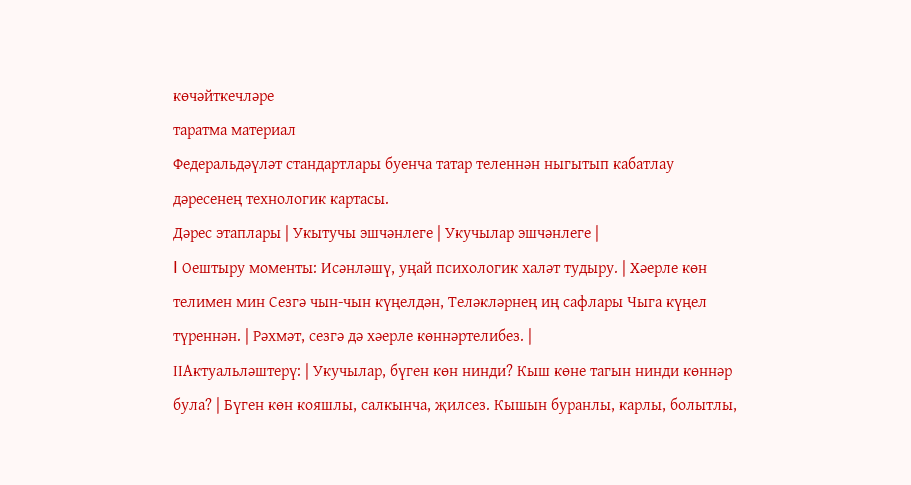көчәйткечләре
таратма материал
Федеральдәүләт стандартлары буенча татар теленнән ныгытып кабатлау дәресенең технологик картасы.
Дәрес этаплары | Укытучы эшчәнлеге | Укучылар эшчәнлеге |
I Оештыру моменты: Исәнләшү, уңай психологик халәт тудыру. | Хәерле көн телимен мин Сезгә чын-чын күңелдән, Теләкләрнең иң сафлары Чыга күңел түреннән. | Рәхмәт, сезгә дә хәерле көннәртелибез. |
IIАктуальләштерү: | Укучылар, бүген көн нинди? Кыш көне тагын нинди көннәр була? | Бүген көн кояшлы, салкынча, җилсез. Кышын буранлы, карлы, болытлы,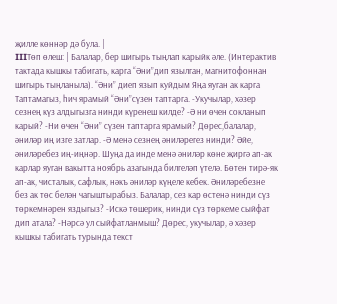җилле көннәр дә була. |
IIIТөп өлеш: | Балалар, бер шигырь тыңлап карыйк әле. (Интерактив тактада кышкы табигать, карга “Әни”дип язылган, магнитофоннан шигырь тыңланыла). “Әни” диеп язып куйдым Яңа яуган ак карга Таптамагыз, һич ярамый “Әни”сүзен таптарга. -Укучылар, хәзер сезнең күз алдыгызга нинди күренеш килде? -Ә ни өчен сокланып карый? -Ни өчен “Әни” сүзен таптарга ярамый? Дөрес,балалар, әниләр иң изге затлар. -Ә менә сезнең әниләрегез нинди? Әйе, әниләребез иң-иңнәр. Шуңа да инде менә әниләр көне җиргә ап-ак карлар яуган вакытта ноябрь азагында билгеләп үтелә. Бөтен тирә-як ап-ак, чисталык, сафлык, нәкъ әниләр күңеле кебек. Әниләребезне без ак төс белән чагыштырабыз. Балалар, сез кар өстенә нинди сүз төркемнәрен яздыгыз? -Искә төшерик, нинди сүз төркеме сыйфат дип атала? -Нәрсә ул сыйфатланмыш? Дөрес, укучылар, ә хәзер кышкы табигать турында текст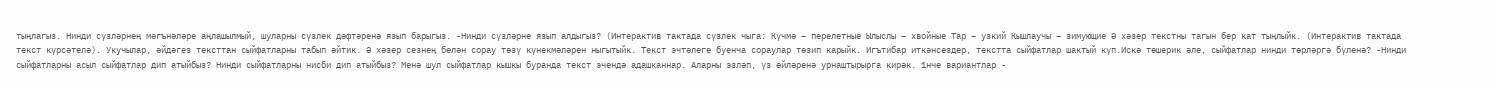тыңлагыз. Нинди сүзләрнең мәгънәләре аңлашылмый, шуларны сүзлек дәфтәренә язып барыгыз. -Нинди сүзләрне язып алдыгыз? (Интерактив тактада сүзлек чыга: Күчмә – перелетные Ылыслы – хвойные Тар – узкий Кышлаучы – зимующие Ә хәзер текстны тагын бер кат тыңлыйк. (Интерактив тактада текст күрсәтелә). Укучылар, әйдәгез тексттан сыйфатларны табып әйтик. Ә хәзер сезнең белән сорау төзү күнекмәләрен ныгытыйк. Текст эчтәлеге буенча сораулар төзип карыйк. Игътибар иткәнсездер, текстта сыйфатлар шактый күп.Искә төшерик әле, сыйфатлар нинди төрләргә бүленә? -Нинди сыйфатларны асыл сыйфатлар дип атыйбыз? Нинди сыйфатларны нисби дип атыйбыз? Менә шул сыйфатлар кышкы буранда текст эчендә адашканнар. Аларны эзләп, үз өйләренә урнаштырырга кирәк. 1нче вариантлар -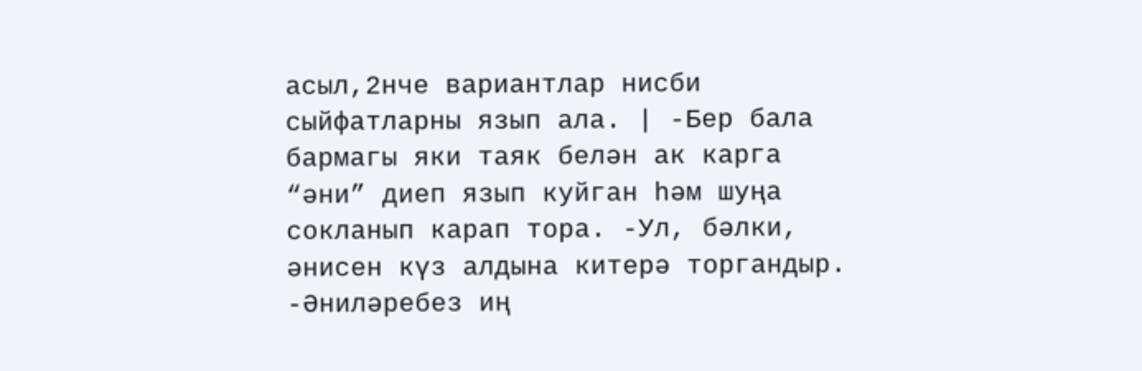асыл,2нче вариантлар нисби сыйфатларны язып ала. | -Бер бала бармагы яки таяк белән ак карга “әни” диеп язып куйган һәм шуңа сокланып карап тора. -Ул, бәлки, әнисен күз алдына китерә торгандыр. -Әниләребез иң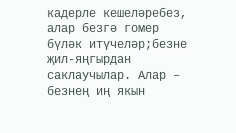кадерле кешеләребез, алар безгә гомер бүләк итүчеләр;безне җил-яңгырдан саклаучылар. Алар – безнең иң якын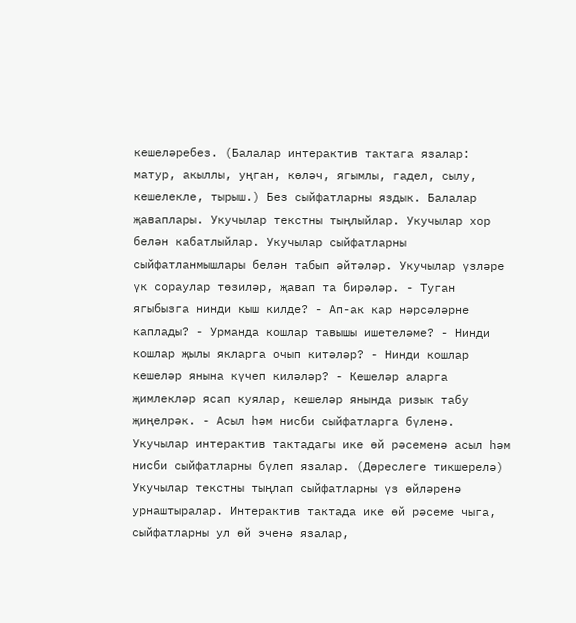кешеләребез. (Балалар интерактив тактага язалар: матур, акыллы, уңган, көләч, ягымлы, гадел, сылу, кешелекле, тырыш.) Без сыйфатларны яздык. Балалар җаваплары. Укучылар текстны тыңлыйлар. Укучылар хор белән кабатлыйлар. Укучылар сыйфатларны сыйфатланмышлары белән табып әйтәләр. Укучылар үзләре үк сораулар төзиләр, җавап та бирәләр. - Туган ягыбызга нинди кыш килде? - Ап-ак кар нәрсәләрне каплады? - Урманда кошлар тавышы ишетеләме? - Нинди кошлар җылы якларга очып китәләр? - Нинди кошлар кешеләр янына күчеп киләләр? - Кешеләр аларга җимлекләр ясап куялар, кешеләр янында ризык табу җиңелрәк. - Асыл һәм нисби сыйфатларга бүленә. Укучылар интерактив тактадагы ике өй рәсеменә асыл һәм нисби сыйфатларны бүлеп язалар. (Дөреслеге тикшерелә) Укучылар текстны тыңлап сыйфатларны үз өйләренә урнаштыралар. Интерактив тактада ике өй рәсеме чыга, сыйфатларны ул өй эченә язалар,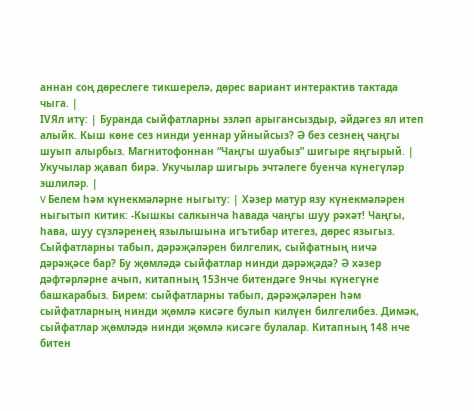аннан соң дөреслеге тикшерелә, дөрес вариант интерактив тактада чыга. |
IVЯл итү: | Буранда сыйфатларны эзләп арыгансыздыр, әйдәгез ял итеп алыйк. Кыш көне сез нинди уеннар уйныйсыз? Ә без сезнең чаңгы шуып алырбыз. Магнитофоннан “Чаңгы шуабыз” шигыре яңгырый. | Укучылар җавап бирә. Укучылар шигырь эчтәлеге буенча күнегүләр эшлиләр. |
V Белем һәм күнекмәләрне ныгыту: | Хәзер матур язу күнекмәләрен ныгытып китик: -Кышкы салкынча һавада чаңгы шуу рәхәт! Чаңгы, һава, шуу сүзләренең язылышына игътибар итегез, дөрес языгыз. Сыйфатларны табып, дәрәҗәләрен билгелик, сыйфатның ничә дәрәҗәсе бар? Бу җөмләдә сыйфатлар нинди дәрәҗәдә? Ә хәзер дәфтәрләрне ачып, китапның 153нче битендәге 9нчы күнегүне башкарабыз. Бирем: сыйфатларны табып, дәрәҗәләрен һәм сыйфатларның нинди җөмлә кисәге булып килүен билгелибез. Димәк, сыйфатлар җөмләдә нинди җөмлә кисәге булалар. Китапның 148 нче битен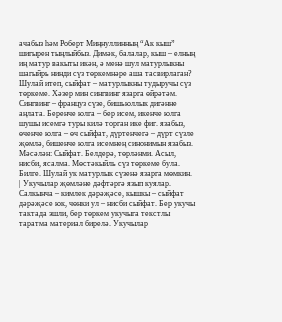ачабыз һәм Роберт Миңнуллинның “Ак кыш” шигырен тыңлыйбыз. Димәк, балалар, кыш – елның иң матур вакыты икән, ә менә шул матурлыкны шагыйрь нинди сүз төркемнәре аша тасвирлаган? Шулай итеп, сыйфат – матурлыкны тудыручы сүз төркеме. Хәзер мин сингвинг язарга өйрәтәм. Сингвинг – француз сүзе, бишьюллык дигәнне аңлата. Беренче юлга – бер исем, икенче юлга шушы исемгә туры килә торган ике фиг. язабыз, өченче юлга – өч сыйфат, дүртенчегә – дүрт сүзле җөмлә, бишенче юлга исемнең синонимын язабыз. Мәсәлән: Сыйфат. Белдерә, төрләнми. Асыл, нисби, ясалма. Мөстәкыйль сүз төркеме була. Билге. Шулай ук матурлык сүзенә язарга мөмкин. | Укучылар җөмләне дәфтәргә язып куялар. Салкынча – кимлек дәрәҗәсе, кышкы – сыйфат дәрәҗәсе юк, чөнки ул – нисби сыйфат. Бер укучы тактада эшли, бер төркем укучыга текстлы таратма материал бирелә. Укучылар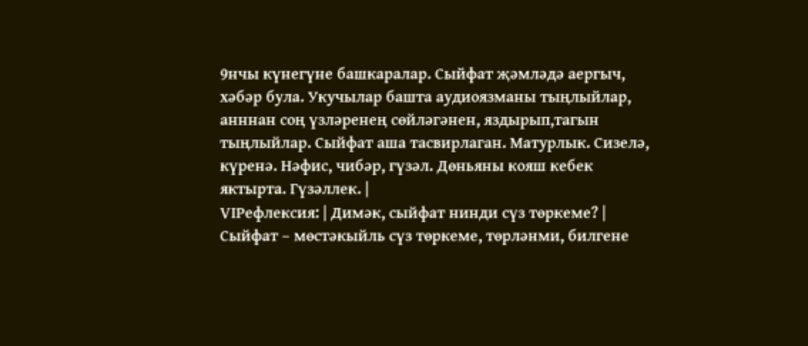9нчы күнегүне башкаралар. Сыйфат җәмләдә аергыч, хәбәр була. Укучылар башта аудиоязманы тыңлыйлар, анннан соң үзләренең сөйләгәнен, яздырып,тагын тыңлыйлар. Сыйфат аша тасвирлаган. Матурлык. Сизелә, күренә. Нәфис, чибәр, гүзәл. Дөньяны кояш кебек яктырта. Гүзәллек. |
VIРефлексия: | Димәк, сыйфат нинди сүз төркеме? | Сыйфат – мөстәкыйль сүз төркеме, төрләнми, билгене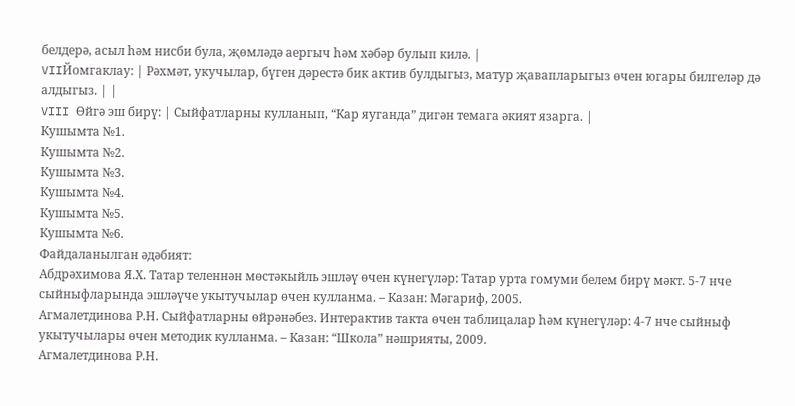белдерә, асыл һәм нисби була, җөмләдә аергыч һәм хәбәр булып килә. |
VIIЙомгаклау: | Рәхмәт, укучылар, бүген дәрестә бик актив булдыгыз, матур җавапларыгыз өчен югары билгеләр дә алдыгыз. | |
VIII Өйгә эш бирү: | Сыйфатларны кулланып, “Кар яуганда” дигән темага әкият язарга. |
Кушымта №1.
Кушымта №2.
Кушымта №3.
Кушымта №4.
Кушымта №5.
Кушымта №6.
Файдаланылган әдәбият:
Абдрәхимова Я.Х. Татар теленнән мөстәкыйль эшләү өчен күнегүләр: Татар урта гомуми белем бирү мәкт. 5-7 нче сыйныфларында эшләүче укытучылар өчен кулланма. – Казан: Мәгариф, 2005.
Агмалетдинова Р.Н. Сыйфатларны өйрәнәбез. Интерактив такта өчен таблицалар һәм күнегүләр: 4-7 нче сыйныф укытучылары өчен методик кулланма. – Казан: “Школа” нәшрияты, 2009.
Агмалетдинова Р.Н.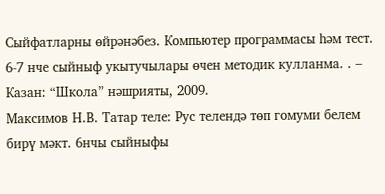Сыйфатларны өйрәнәбез. Компьютер программасы һәм тест. 6-7 нче сыйныф укытучылары өчен методик кулланма. . – Казан: “Школа” нәшрияты, 2009.
Максимов Н.В. Татар теле: Рус телендә төп гомуми белем бирү мәкт. 6нчы сыйныфы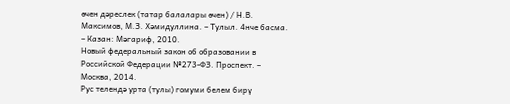өчен дәреслек (татар балалары өчен) / Н.В. Максимов, М.З. Хәмидуллина. – Тулыл. 4нче басма. – Казан: Мәгариф, 2010.
Новый федеральный закон об образовании в Российской Федерации №273-ФЗ. Проспект. – Москва, 2014.
Рус телендә урта (тулы) гомуми белем бирү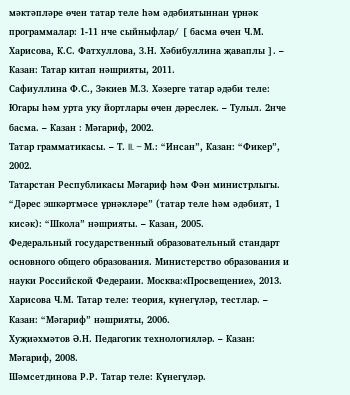мәктәпләре өчен татар теле һәм әдәбиятыннан үрнәк программалар: 1-11 нче сыйныфлар/ [ басма өчен Ч.М. Харисова, К.С. Фатхуллова, З.Н. Хәбибуллина җаваплы ]. – Казан: Татар китап нәшрияты, 2011.
Сафиуллина Ф.С., Зәкиев М.З. Хәзерге татар әдәби теле: Югары һәм урта уку йортлары өчен дәреслек. – Тулыл. 2нче басма. – Казан : Мәгариф, 2002.
Татар грамматикасы. – Т. II. – М.: “Инсан”, Казан: “Фикер”, 2002.
Татарстан Республикасы Мәгариф һәм Фән министрлыгы. “Дәрес эшкәртмәсе үрнәкләре” (татар теле һәм әдәбият, 1 кисәк): “Школа” нәшрияты. – Казан, 2005.
Федеральный государственный образовательный стандарт основного общего образования. Министерство образования и науки Российской Федераии. Москва:«Просвещение», 2013.
Харисова Ч.М. Татар теле: теория, күнегүләр, тестлар. – Казан: “Мәгариф” нәшрияты, 2006.
Хуҗиәхмәтов Ә.Н. Педагогик технологияләр. – Казан: Мәгариф, 2008.
Шәмсетдинова Р.Р. Татар теле: Күнегүләр.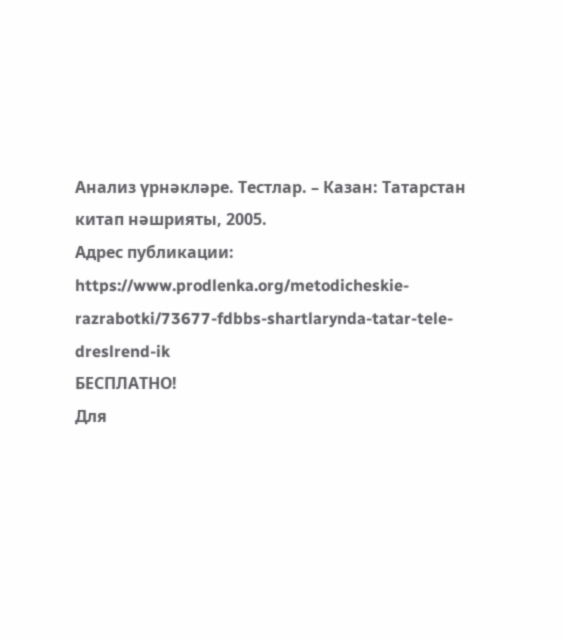Анализ үрнәкләре. Тестлар. – Казан: Татарстан китап нәшрияты, 2005.
Адрес публикации: https://www.prodlenka.org/metodicheskie-razrabotki/73677-fdbbs-shartlarynda-tatar-tele-dreslrend-ik
БЕСПЛАТНО!
Для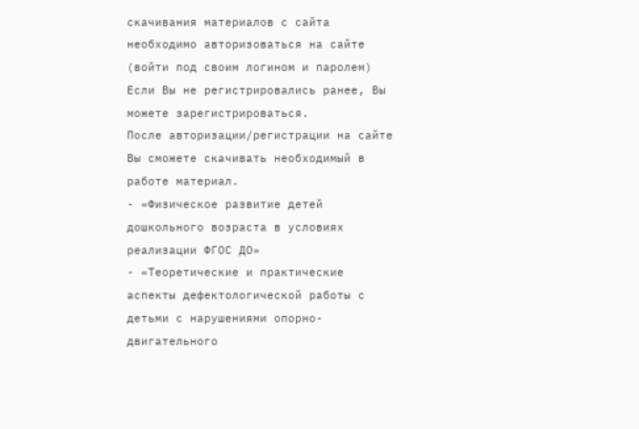скачивания материалов с сайта необходимо авторизоваться на сайте (войти под своим логином и паролем)
Если Вы не регистрировались ранее, Вы можете зарегистрироваться.
После авторизации/регистрации на сайте Вы сможете скачивать необходимый в работе материал.
- «Физическое развитие детей дошкольного возраста в условиях реализации ФГОС ДО»
- «Теоретические и практические аспекты дефектологической работы с детьми с нарушениями опорно-двигательного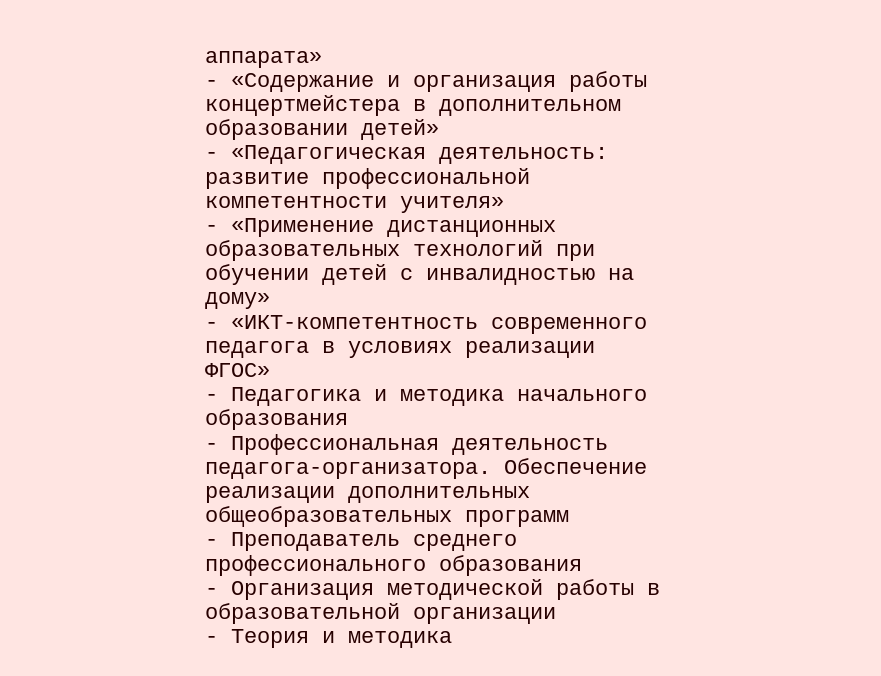аппарата»
- «Содержание и организация работы концертмейстера в дополнительном образовании детей»
- «Педагогическая деятельность: развитие профессиональной компетентности учителя»
- «Применение дистанционных образовательных технологий при обучении детей с инвалидностью на дому»
- «ИКТ-компетентность современного педагога в условиях реализации ФГОС»
- Педагогика и методика начального образования
- Профессиональная деятельность педагога-организатора. Обеспечение реализации дополнительных общеобразовательных программ
- Преподаватель среднего профессионального образования
- Организация методической работы в образовательной организации
- Теория и методика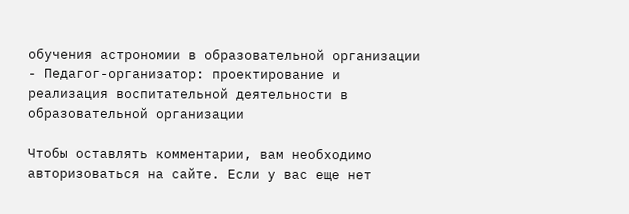обучения астрономии в образовательной организации
- Педагог-организатор: проектирование и реализация воспитательной деятельности в образовательной организации

Чтобы оставлять комментарии, вам необходимо авторизоваться на сайте. Если у вас еще нет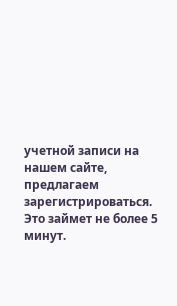учетной записи на нашем сайте, предлагаем зарегистрироваться. Это займет не более 5 минут.